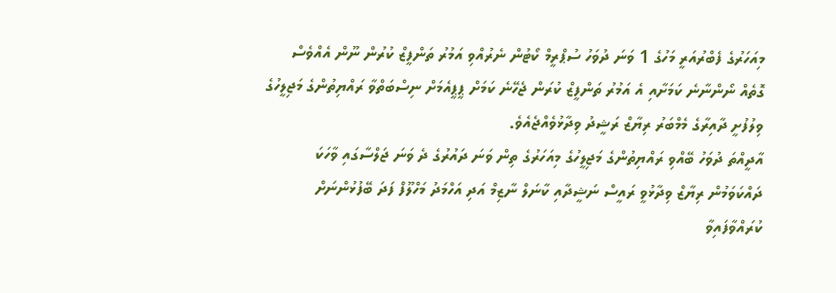މިއަހަރުގެ ފެބްރުއަރީ މަހުގެ 1 ވަނަ ދުވަހު ސުޕްރީމް ކޯޓުން ނެރުއްވި އަމުރު ތަންފީޒް ކުރުން ނޫން އެއްވެސް ގޮތެއް ނޯންނާނެ ކަމަށާއި އެ އަމުރު ތަންފީޒް ކުރަން ޖެހޭނެ ކަމަށް ޕީޕީއެމަށް ނިސްބަތްވާ ރައްޔިތުންގެ މަޖިލީހުގެ ވިލުފުށީ ދާއިރާގެ މެމްބަރު ރިޔާޒް ރަޝީދު ވިދާޅުވެއްޖެއެވެ.
އާދީއްތަ ދުވަހު ބޭއްވި ރައްޔިތުންގެ މަޖިލީހުގެ މިއަހަރުގެ ތިން ވަނަ ދައުރުގެ ދެ ވަނަ ޖަލްސާގައި ވާހަކަ ދައްކަވަމުން ރިޔާޒް ވިދާޅުވީ ރައީސް ނަޝީދާއި ކާނަލް ނާޒިމް އަދި އަހްމަދު މަހްލޫފް ފަދަ ބޭފުޅުންނަށް ކުރައްވާފައިވާ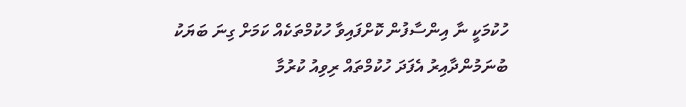ހުކުމަކީ ނާ އިންސާފުން ކޮށްފައިވާ ހުކުމްތަކެއް ކަމަށް ގިނަ ބަޔަކު ބުނަމުންދާއިރު އެފަދަ ހުކުމްތައް ރިވިއު ކުރުމާ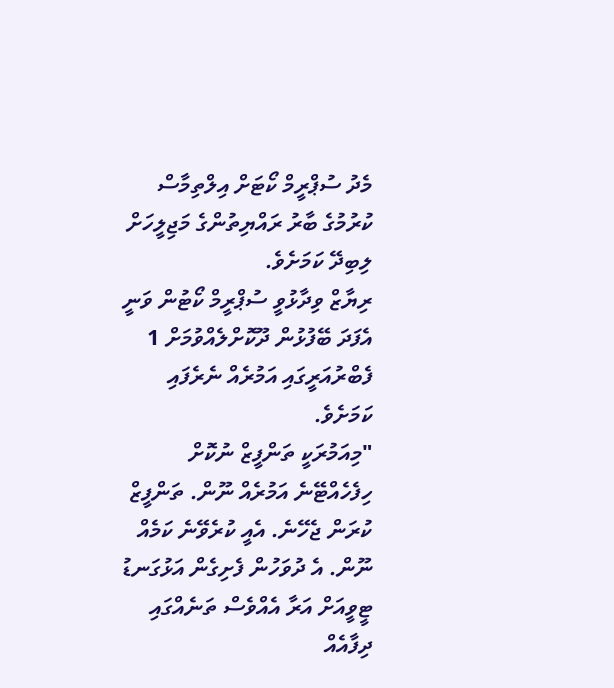މެދު ސުޕްރީމް ކޯޓަށް އިލްތިމާސް ކުރުމުގެ ބާރު ރައްޔިތުންގެ މަޖިލީހަށް ލިބިދޭ ކަމަށެވެ.
ރިޔާޒް ވިދާޅުވީ ސުޕްރީމް ކޯޓުން ވަނީ އެފަދަ ބޭފުޅުން ދޫކޮށްލެއްވުމަށް 1 ފެބްރުއަރީގައި އަމުރެއް ނެރެފައި ކަމަށެވެ.
"މިއަމުރަކީ ތަންފީޒް ނުކޮށް ހިފެހެއްޓޭނެ އަމުރެއް ނޫން. ތަންފީޒް ކުރަން ޖެހޭނެ. އެއީ ކުރެވޭނެ ކަމެއް ނޫން. އެ ދުވަހުން ފެށިގެން އަޅުގަނޑު ޓީވީއަށް އަރާ އެއްވެސް ތަނެއްގައި ދިފާއެއް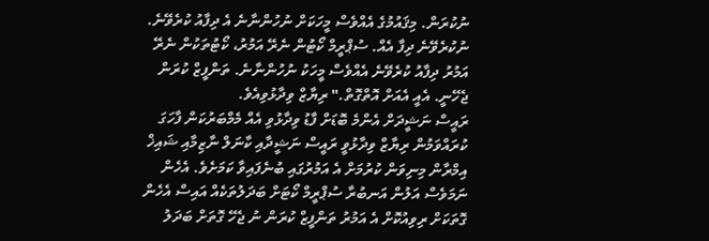ނުކުރަން. މިޤައުމުގެ އެއްވެސް މީހަކަށް ނުހުންނާނެ އެ ދިފާއު ކުރެވޭނެ. ނުކުރެވޭނެ ދިފާ އެއް. ސުޕްރީމް ކޯޓުން ނެރޭ އަމުރު، ކޯޓުތަކުން ނެރޭ އަމުރު ދިފާއު ކުރެވޭނެ އެއްވެސް މީހަކު ނުހުންނާނެ. ތަންފީޒް ކުރަން ޖެހޭނީ. އެއީ އެއަށް އޮތްގޮތް." ރިޔާޒް ވިދާޅުވިއެވެ.
ރައީސް ނަޝީދަށް އެންމެ ބޮޑަށް ފާޑު ވިދާޅުވި އެއް މެމްބަރުކަން ފާހަގަ ކުރައްވަމުން ރިޔާޒް ވިދާޅުވީ ރައީސް ނަޝީދާއި ކާނަލް ނާޒިމާއި ޝައިޚް އިމްރާން މިނިވަން ކުރުމަށް އެ އަމުރުގައި ބުނެފައިވާ ކަމަށެވެ. އެހެން ނަމަވެސް އަލުން އަނބުރާ ސުޕްރީމް ކޯޓަށް ބަދަލުތަކެއް އައިސް އެހެން ގޮތަކަށް ރިވިއުކޮށް އެ އަމުރު ތަންފީޒް ކުރަން ނު ޖެހޭ ގޮތަށް ބަދަލު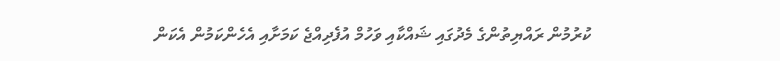ކުރުމުން ރައްޔިތުންގެ މެދުގައި ޝައްކާއި ވަހުމް އުފެދިއްޖެ ކަމަށާއި އެހެންކަމުން އެކަން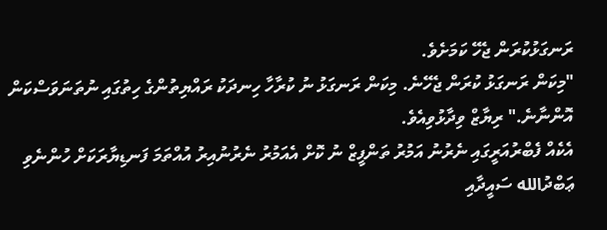ރަނގަޅުކުރަން ޖެހޭ ކަމަށެވެ.
"މިކަން ރަނގަޅު ކުރަން ޖެހޭނެ. މިކަން ރަނގަޅު ނު ކުރާހާ ހިނދަކު ރައްޔިތުންގެ ހިތުގައި ނުތަނަވަސްކަން އޮންނާނެ." ރިޔާޒް ވިދާޅުވިއެވެ.
އެކެއް ފެބްރުއަރީގައި ނެރުނު އަމުރު ތަންފީޒް ނު ކޮށް އެއަމުރު ނެރުނުއިރު އުއްތަމަ ފަނޑިޔާރަކަށް ހުންނެވި ޢަބްދުالله ސައީދާއި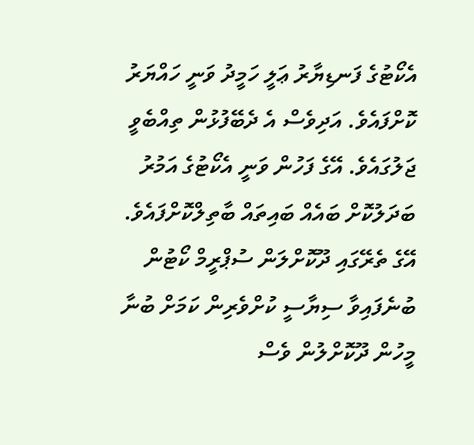އެކޯޓުގެ ފަނޑިޔާރު ޢަލީ ހަމީދު ވަނީ ހައްޔަރު ކޮށްފައެވެ. އަދިވެސް އެ ދެބޭފުޅުން ތިއްބެވީ ޖަލުގައެވެ. އޭގެ ފަހުން ވަނީ އެކޯޓުގެ އަމުރު ބަދަލުކޮށް ބައެއް ބައިތައް ބާތިލްކޮށްފައެވެ. އޭގެ ތެރޭގައި ދޫކޮށްލަން ސުޕްރީމް ކޯޓުން ބުނެފައިވާ ސިޔާސީ ކުށްވެރިން ކަމަށް ބުނާ މީހުން ދޫކޮށްލުން ވެސް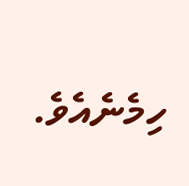ހިމެނެއެވެ.